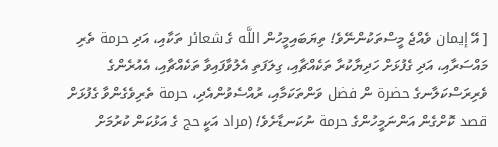[ އޭ إيمان ވެއްޖެ މީސްތަކުންނޭވެ! ތިޔަބައިމީހުން اللَّه ގެ شعائر ތަކާއި، އަދި حرمة ތެރި މައްސަރާއި، އަދި ގެފުޅަށް ހަދިޔާކުރާ ތަކެއްޗާއި، ގިލަފަތި އެލުވާފައިވާ ތަކެއްޗާއި، އެއުރެންގެ ވެރިރަސްކަލާނގެ حضرة ން فضل ވަންތަކަމާއި، ރުއްސެވުންއެދި، حرمة ތެރިވެގެންވާ ގެފުޅަށް قصد ކޮށްގެން އަންނަމީހުންގެ حرمة ނުކަނޑާށެވެ! (مراد އަކީ حج ގެ އަޅުކަން ކުރުމަށް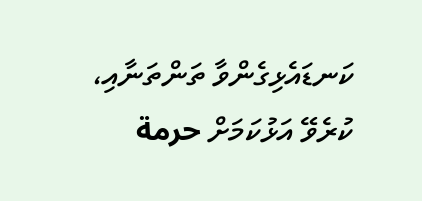ކަނޑައެޅިގެންވާ ތަންތަނާއި، ކުރެވޭ އަޅުކަމަށް حرمة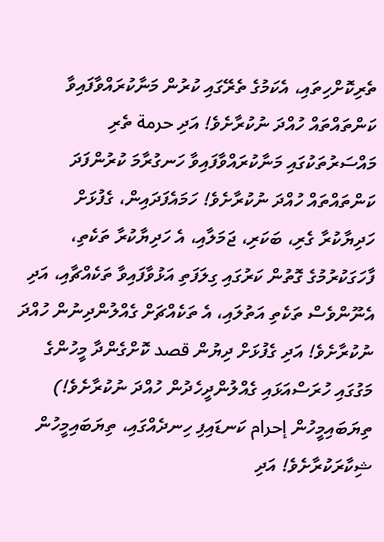ތެރިކޮށްހިތައި، އެކަމުގެ ތެރޭގައި ކުރުން މަނާކުރައްވާފައިވާ ކަންތައްތައް ހުއްދަ ނުކުރާށެވެ! އަދި حرمة ތެރި މައްސަރުތަކުގައި މަނާކުރައްވާފައިވާ ހަނގުރާމަ ކުރުންފަދަ ކަންތައްތައް ހުއްދަ ނުކުރާށެވެ! ހަމައެފަދައިން، ގެފުޅަށް ހަދިޔާކުރާ ގެރި، ބަކަރި، ޖަމަލާއި، އެ ހަދިޔާކުރާ ތަކެތި، ފާހަގަކުރުމުގެ ގޮތުން ކަރުގައި ގިލަފަތި އަޅުވާފައިވާ ތަކެއްޗާއި، އަދި އެނޫންވެސް ތަކެތި އަތުލައި، އެ ތަކެއްޗަށް ގެއްލުންދިނުން ހުއްދަ ނުކުރާށެވެ! އަދި ގެފުޅަށް ދިޔުން قصد ކޮށްގެންދާ މީހުންގެ މަގުގައި ހުރަސްއަޅައި ގެއްލުންދީހެދުން ހުއްދަ ނުކުރާށެވެ!) ތިޔަބައިމީހުން إحرام ކަނޑައިފި ހިނދެއްގައި، ތިޔަބައިމީހުން ޝިކާރަކުރާށެވެ! އަދި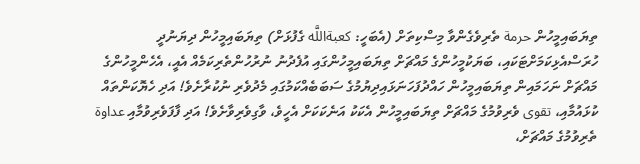ތިޔަބައިމީހުން حرمة ތެރިވެގެންވާ މިސްކިތަށް (އެބަހީ: كعبةاللَّه ގެފުޅަށް) ތިޔަބައިމީހުން ދިޔަނުދީ ހުރަސްއެޅިކަމަށްޓަކައި، ބަޔަކުމީހުންގެ މައްޗަށް ތިޔަބައިމީހުންގައި އުފެދުނު ނުރުހުންތެރިކަމެއް އެއީ، އެހެންމީހުންގެ މައްޗަށް ނަހަމައިން ތިޔަބައިމީހުން ހައްދުފަހަނަޅައިދިޔުމުގެ ސަބަބެއްކަމުގައި މެދުވެރި ނުކުރާށެވެ! އަދި ހެޔޮކަންތައް ކުޅައުމާއި، تقوى ވެރިވުމުގެ މައްޗަށް ތިޔަބައިމީހުން އެކަކު އަނެކަކަށް އެހީވެ، ވާގިވެރިވާށެވެ! އަދި ފާފަވެރިވުމާއި عداوة ތެރިވުމުގެ މައްޗަށް،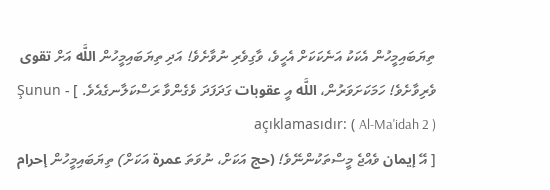ތިޔަބައިމީހުން އެކަކު އަނެކަކަށް އެހީވެ، ވާގިވެރި ނުވާށެވެ! އަދި ތިޔަބައިމީހުން اللَّه އަށް تقوى ވެރިވާށެވެ! ހަމަކަށަވަރުން، اللَّه އީ عقوبات ގަދަފަދަ ވެގެންވާ ރަސްކަލާނގެއެވެ. ] - Şunun açıklamasıdır: ( Al-Ma'idah 2 )
[ އޭ إيمان ވެއްޖެ މީސްތަކުންނޭވެ! (حج އަކަށް، ނުވަތަ عمرة އަކަށް) ތިޔަބައިމީހުން إحرام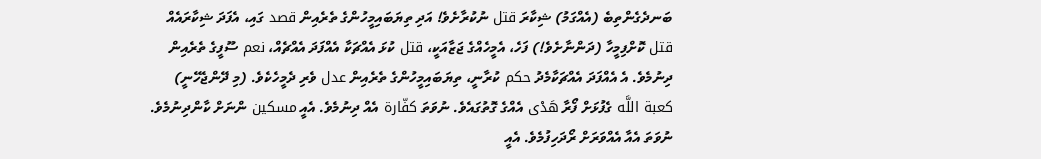ބަނދެގެންތިބެ (އެއްގަމު) ޝިކާރަ قتل ނުކުރާށެވެ! އަދި ތިޔަބައިމީހުންގެ ތެރެއިން قصد ގައި، އެފަދަ ޝިކާރައެއް قتل ކޮށްފިމީހާ (ދަންނާށެވެ!) ފަހެ، އެމީހެއްގެ ޖަޒާއަކީ، قتل ކުޅަ އެއްޗަކާ އެއްފަދަ އެއްޗެއް، نعم ސޫފީގެ ތެރެއިން ދިނުމެވެ. އެ އެއްފަދަ އެއްޗަކާމެދު حكم ކުރާނީ، ތިޔަބައިމީހުންގެ ތެރެއިން عدل ވެރި ދެމީހެކެވެ. (މި ދޭންޖެހޭނީ) كعبة اللَّه ގެފުޅަށް ފޯރާ هَدْى އެއްގެ ގޮތުގައެވެ. ނުވަތަ كفّارة އެއް ދިނުމެވެ. އެއީ مسكين ންނަށް ކާންދިނުމެވެ. ނުވަތަ އެއާ އެއްވަރަށް ރޯދަހިފުމެވެ. އެއީ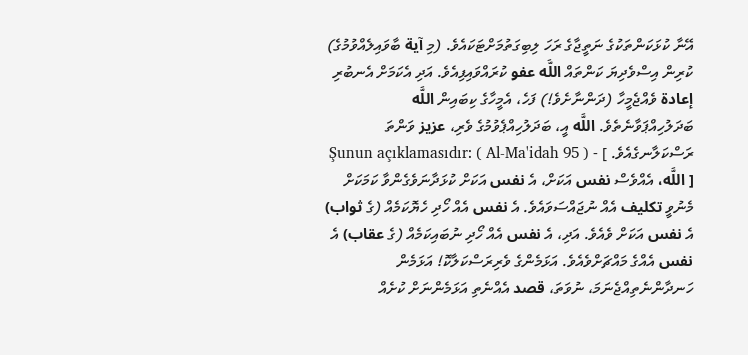އޭނާ ކުޅަކަންތަކުގެ ނަތީޖާގެ ރަހަ ލިބިގަތުމަށްޓަކައެވެ. (މި آية ބާވައިލެއްވުމުގެ) ކުރިން އިސްވެދިޔަ ކަންތައް اللَّه عفو ކުރައްވައިފިއެވެ. އަދި އެކަމަށް އެނބުރި إعادة ވެއްޖެމީހާ (ދަންނާށެވެ!) ފަހެ، އެމީހާގެ ކިބައިން اللَّه ބަދަލުހިއްޕަވާނެތެވެ. اللَّه އީ، ބަދަލުހިއްޕެވުމުގެ ވެރި، عزيز ވަންތަ ރަސްކަލާނގެއެވެ. ] - Şunun açıklamasıdır: ( Al-Ma'idah 95 )
[ اللَّه، އެއްވެސް نفس އަކަށް، އެ نفس އަކަށް ކުޅަދާނަވެގެންވާ ކަމަކަށް މެނުވީ تكليف އެއް ނުޖައްސަވައެވެ. އެ نفس އެއް ހޯދި ހެޔޮކަމެއް (ގެ ثواب) އެ نفس އަކަށް ވެއެވެ. އަދި، އެ نفس އެއް ހޯދި ނުބައިކަމެއް (ގެ عقاب) އެ نفس އެއްގެ މައްޗަށްވެއެވެ. އަޅަމެންގެ ވެރިރަސްކަލާކޮ! އަޅަމެން ހަނދާންނެތިއްޖެނަމަ، ނުވަތަ، قصد އެއްނެތި އަޅަމެންނަށް ކުށެއް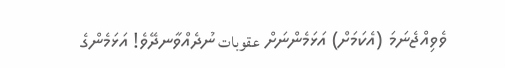ވެވިއްޖެނަމަ (އެކަމަށް) އަޅަމެންނަށް عقوبات ނުދެއްވާނދޭވެ! އަޅަމެންގެ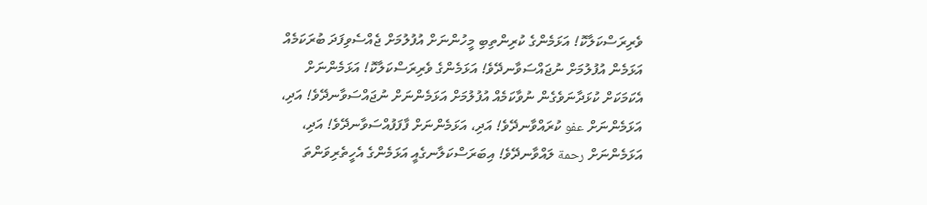ވެރިރަސްކަލާކޮ! އަޅަމެންގެ ކުރިންތިބި މީހުންނަށް އުފުލުމަށް ޖެއްސެވިފަދަ ބުރަކަމެއް އަޅަމެން އުފުލުމަށް ނުޖައްސަވާނދޭވެ! އަޅަމެންގެ ވެރިރަސްކަލާކޮ! އަޅަމެންނަށް އެކަމަކަށް ކުޅަދާނަވެގެން ނުވާކަމެއް އުފުލުމަށް އަޅަމެންނަށް ނުޖައްސަވާނދޭވެ! އަދި، އަޅަމެންނަށް عفو ކުރައްވާނދޭވެ! އަދި، އަޅަމެންނަށް ފާފަފުއްސަވާނދޭވެ! އަދި، އަޅަމެންނަށް رحمة ލައްވާނދޭވެ! އިބަރަސްކަލާނގެއީ އަޅަމެންގެ އެހީތެރިވަންތަ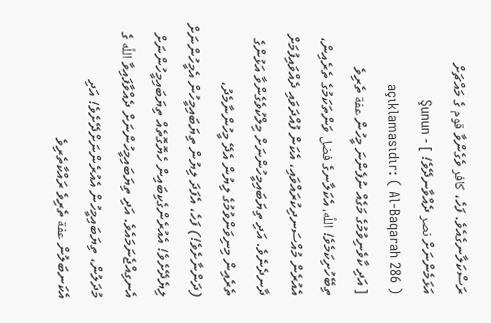ރަސްކަލާނގެއެވެ. ފަހެ، كافر ވެގެންވާ قوم ގެ މައްޗަށް އަޅަމެންނަށް نصر ދެއްވާނދޭވެ! ] - Şunun açıklamasıdır: ( Al-Baqarah 286 )
[ އަދި ކާވެނިވުމުގެ މަގެއް ނުފެންނަ މީހުން عفة ތެރިވެ ތިބޭހުށިކަމެވެ! اللَّه، އެކަލާނގެ فضل ވަންތަކަމުގެ ތެރެއިން، އެއުރެން މުއްސަނދިކުރައްވައި، އެކަން ފުއްދަވައި ދެއްވައިފުމަށް ދާނދެނެވެ. އަދި ތިޔަބައިމީހުންނަށް މިލްކުވެގެންވާ އަޅުންގެ ތެރެއިން މިނިވަންވުމުގެ ލިޔުން އެދޭ މީހުންނާމެދު، (ދަންނާށެވެ!) ފަހެ، އެފަދަ ލިޔުން ތިޔަބައިމީހުން އެމީހުންނަށް ލިޔެދޭށެވެ! އެއުރެންގެކިބައިން ހެޔޮގޮތެއް ތިޔަބައިމީހުންނަށް އެނގިއްޖެނަމައެވެ. އަދި ތިޔަބައިމީހުންނަށް ދެއްވާފައިވާ اللَّه ގެ މުދަލުން، ތިޔަބައިމީހުން އެއުރެންނަށްދޭށެވެ! އަދި އެކަނބަލުން عفة ތެރިވެ ރައްކާތެރިވެ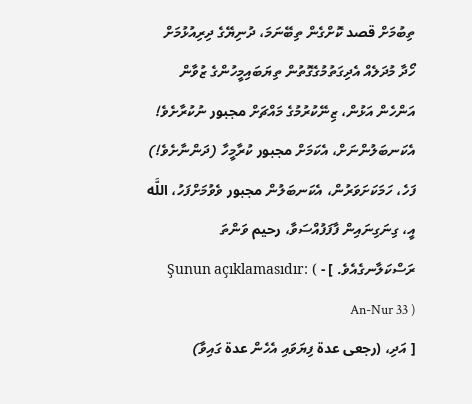ތިބުމަށް قصد ކޮށްގެން ތިބޭނަމަ، ދުނިޔޭގެ ދިރިއުޅުމަށް ހޯދާ މުދަލެއް އެދިގަތުމުގެގޮތުން ތިޔަބައިމީހުންގެ ޒުވާން އަންހެން އަޅުން، ޒިނޭކުރުމުގެ މައްޗަށް مجبور ނުކުރާށެވެ! އެކަނބަލުންނަށް، އެކަމަށް مجبور ކުރާމީހާ (ދަންނާށެވެ!) ފަހެ، ހަމަކަށަވަރުން، އެކަނބަލުން مجبور ވެވުމަށްފަހު، اللَّه އީ، ގިނަގިނައިން ފާފަފުއްސަވާ، رحيم ވަންތަ ރަސްކަލާނގެއެވެ. ] - Şunun açıklamasıdır: ( An-Nur 33 )
[ އަދި، (رجعى عدة ފިޔަވައި އެހެން عدة ގައިވާ)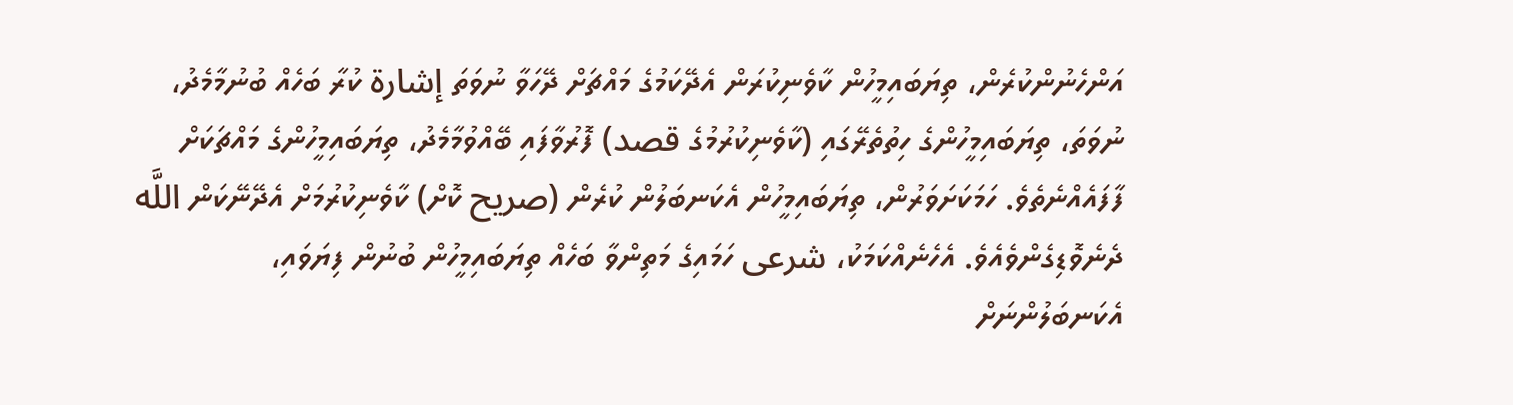އަންހެނުންކުރެން، ތިޔަބައިމީހުން ކާވެނިކުރަން އެދޭކަމުގެ މައްޗަށް ދޭހަވާ ނުވަތަ إشارة ކުރާ ބަހެއް ބުނުމާމެދު، ނުވަތަ، ތިޔަބައިމީހުންގެ ހިތުތެރޭގައި (ކާވެނިކުރުމުގެ قصد) ފޮރުވާފައި ބޭއްވުމާމެދު، ތިޔަބައިމީހުންގެ މައްޗަކަށް ފާފައެއްނެތެވެ. ހަމަކަށަވަރުން، ތިޔަބައިމީހުން އެކަނބަލުން ކުރެން (صريح ކޮށް) ކާވެނިކުރުމަށް އެދޭނޭކަން اللَّه ދެނެވޮޑިގެންވެއެވެ. އެހެނެއްކަމަކު، شرعى ހަމައިގެ މަތިންވާ ބަހެއް ތިޔަބައިމީހުން ބުނުން ފިޔަވައި، އެކަނބަލުންނަށް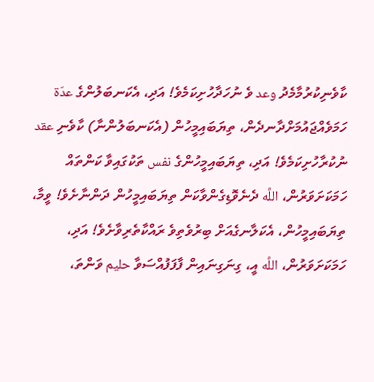ކާވެނިކުރުމާމެދު وعد ވެ ނުހަދާހުށިކަމެވެ! އަދި، އެކަނބަލުންގެ عدّة ހަމަވެއްޖައުމަށްދާނދެން، ތިޔަބައިމީހުން (އެކަނބަލުންނާ) ކާވެނި عقد ނުކުރާހުށިކަމެވެ! އަދި، ތިޔަބައިމީހުންގެ نفس ތަކުގައިވާ ކަންތައް ހަމަކަށަވަރުން، اللَّه ދެނެވޮޑިގެންވާކަން ތިޔަބައިމީހުން ދަންނާށެވެ! ވީމާ، ތިޔަބައިމީހުން، އެކަލާނގެއަށް ބިރުވެތިވެ ރައްކާތެރިވާށެވެ! އަދި، ހަމަކަށަވަރުން، اللَّه އީ، ގިނަގިނައިން ފާފަފުއްސަވާ حليم ވަންތަ،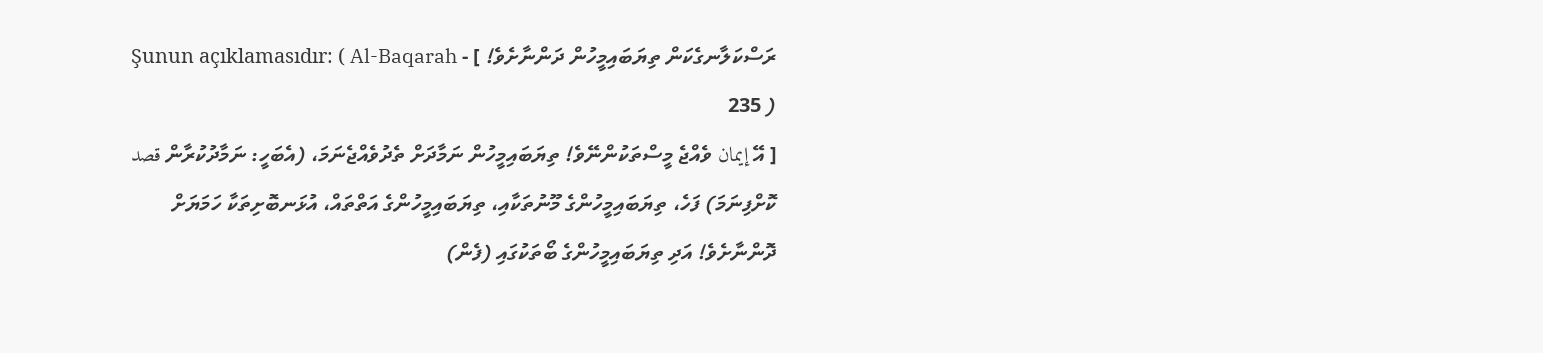ރަސްކަލާނގެކަން ތިޔަބައިމީހުން ދަންނާށެވެ! ] - Şunun açıklamasıdır: ( Al-Baqarah 235 )
[ އޭ إيمان ވެއްޖެ މީސްތަކުންނޭވެ! ތިޔަބައިމީހުން ނަމާދަށް ތެދުވެއްޖެނަމަ، (އެބަހީ: ނަމާދުކުރާން قصد ކޮށްފިނަމަ) ފަހެ، ތިޔަބައިމީހުންގެ މޫނުތަކާއި، ތިޔަބައިމީހުންގެ އަތްތައް، އުޅަނބޮށިތަކާ ހަމަޔަށް ދޮންނާށެވެ! އަދި ތިޔަބައިމީހުންގެ ބޯތަކުގައި (ފެން)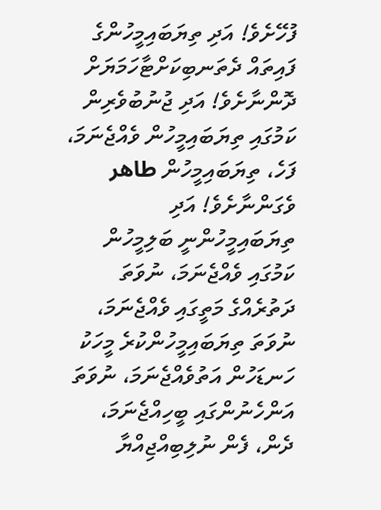ފުހޭށެވެ! އަދި ތިޔަބައިމީހުންގެ ފައިތައް ދެތަނބިކަށްޓާހަމަޔަށް ދޮންނާށެވެ! އަދި ޖުނުބުވެރިން ކަމުގައި ތިޔަބައިމީހުން ވެއްޖެނަމަ، ފަހެ، ތިޔަބައިމީހުން طاهر ވެގަންނާށެވެ! އަދި ތިޔަބައިމީހުންނީ ބަލިމީހުން ކަމުގައި ވެއްޖެނަމަ، ނުވަތަ ދަތުރެއްގެ މަތީގައި ވެއްޖެނަމަ، ނުވަތަ ތިޔަބައިމީހުންކުރެ މީހަކު ހަނޑަހުން އަތުވެއްޖެނަމަ، ނުވަތަ އަންހެނުންގައި ބީހިއްޖެނަމަ، ދެން، ފެން ނުލިބިއްޖިއްޔާ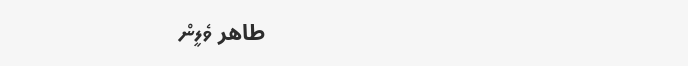طاهر ވެލީން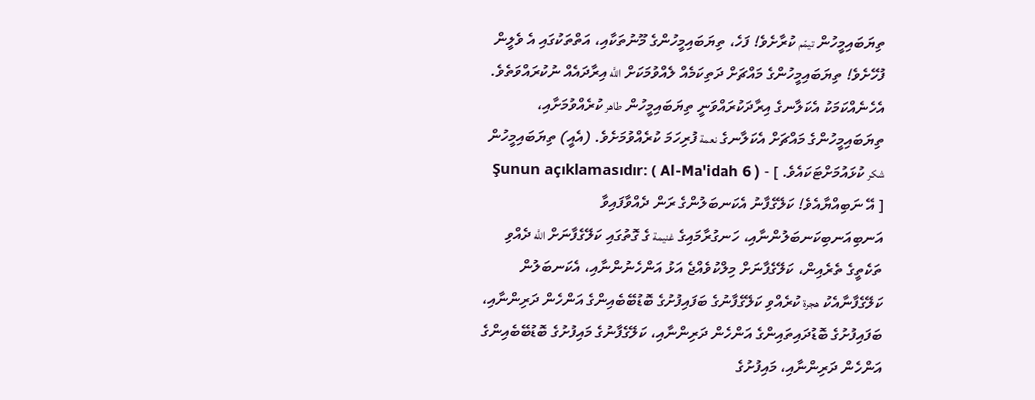ތިޔަބައިމީހުން تيمّم ކުރާށެވެ! ފަހެ، ތިޔަބައިމީހުންގެ މޫނުތަކާއި، އަތްތަކުގައި އެ ވެލީން ފުހޭށެވެ! ތިޔަބައިމީހުންގެ މައްޗަށް ދަތިކަމެއް ލެއްވުމަކަށް اللَّه އިރާދައެއް ނުކުރައްވަތެވެ. އެހެނެއްކަމަކު އެކަލާނގެ އިރާދަކުރައްވަނީ ތިޔަބައިމީހުން طاهر ކުރެއްވުމަށާއި، ތިޔަބައިމީހުންގެ މައްޗަށް އެކަލާނގެ نعمة ފުރިހަމަ ކުރެއްވުމަށެވެ. (އެއީ) ތިޔަބައިމީހުން شكر ކުޅައުމަށްޓަކައެވެ. ] - Şunun açıklamasıdır: ( Al-Ma'idah 6 )
[ އޭ ނަބިއްޔާއެވެ! ކަލޭގެފާނު އެކަނބަލުންގެ ރަން ދެއްވާފައިވާ އަނބިއަނބިކަނބަލުންނާއި، ހަނގުރާމައިގެ غنيمة ގެ ގޮތުގައި ކަލޭގެފާނަށް اللَّه ދެއްވި ތަކެތީގެ ތެރެއިން، ކަލޭގެފާނަށް މިލްކުވެއްޖެ އަޅު އަންހެނުންނާއި، އެކަނބަލުން ކަލޭގެފާނާއެކު هجرة ކުރެއްވި ކަލޭގެފާނުގެ ބަފައިފުށުގެ ބޮޑުބޭބެއިންގެ އަންހެން ދަރިންނާއި، ބަފައިފުށުގެ ބޮޑުދައިތައިންގެ އަންހެން ދަރިންނާއި، ކަލޭގެފާނުގެ މައިފުށުގެ ބޮޑުބޭބެއިންގެ އަންހެން ދަރިންނާއި، މައިފުށުގެ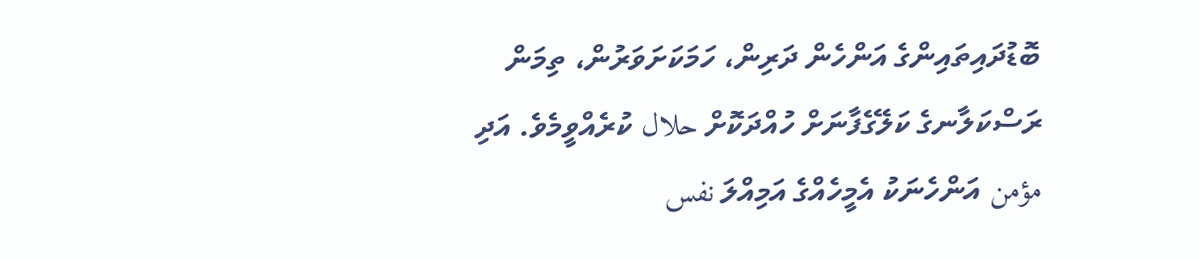ބޮޑުދައިތައިންގެ އަންހެން ދަރިން، ހަމަކަށަވަރުން، ތިމަން ރަސްކަލާނގެ ކަލޭގެފާނަށް ހުއްދަކޮށް حلال ކުރެއްވީމެވެ. އަދި مؤمن އަންހެނަކު އެމީހެއްގެ އަމިއްލަ نفس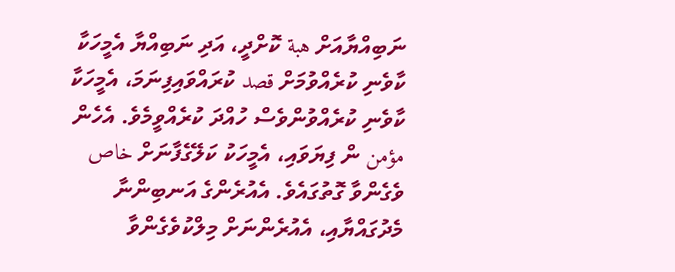ނަބިއްޔާއަށް هبة ކޮށްދީ، އަދި ނަބިއްޔާ އެމީހަކާ ކާވެނި ކުރެއްވުމަށް قصد ކުރައްވައިފިނަމަ، އެމީހަކާ ކާވެނި ކުރެއްވުންވެސް ހުއްދަ ކުރެއްވީމެވެ. އެހެން مؤمن ން ފިޔަވައި، އެމީހަކު ކަލޭގެފާނަށް خاص ވެގެންވާ ގޮތުގައެވެ. އެއުރެންގެ އަނބިންނާ މެދުގައްޔާއި، އެއުރެންނަށް މިލްކުވެގެންވާ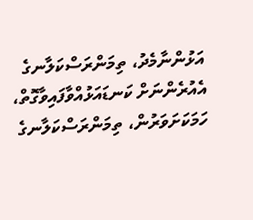އަޅުންނާމެދު، ތިމަންރަސްކަލާނގެ އެއުރެންނަށް ކަނޑައަޅުއްވާފައިވާގޮތް، ހަމަކަށަވަރުން، ތިމަންރަސްކަލާނގެ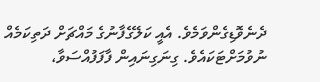ދެނެވޮޑިގެންވަމެވެ. އެއީ ކަލޭގެފާނުގެ މައްޗަށް ދަތިކަމެއް ނުވުމަށްޓަކައެވެ. ގިނަގިނައިން ފާފަފުއްސަވާ،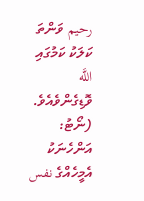رحيم ވަންތަ ކަލަކު ކަމުގައި اللَّه ވޮޑިގެންވެއެވެ. (ނޯޓު: އަންހެނަކު އެމީހެއްގެ نفس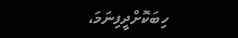ހިބަކޮށްދީފިނަމަ،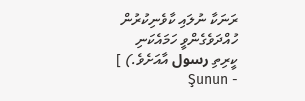ރަނަކާ ނުލައި ކާވެނިކުރުން ހުއްދަވެގެންވީ ހަމައެކަނި ކީރިތި رسول އާއަށެވެ.) ] - Şunun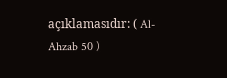açıklamasıdır: ( Al-Ahzab 50 )